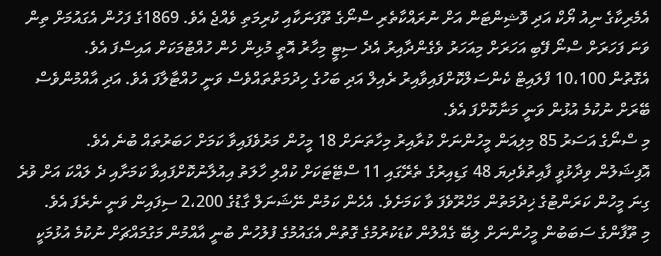އެމެރިކާގެ ނިއު ޔޯކް އަދި ވޮޝިންޓަން އަށް ނުރައްކާތެރި ސްނޯގެ ތޫފަނަކާއި ކުރިމަތި ވެއްޖެ އެވެ. 1869ގެ ފަހުން އެގައުމަށް ތިން ވަނަ ފަހަރަށް ސްނޯ ފޭބި އަހަރަށް މިއަހަރު ވެގެންދާއިރު އެދެ ސިޓީ މިހާރު އޮތީ މުޅިން ހެން ހުއްޓުމަކަށް އައިސްފަ އެވެ.
އެގޮތުން 10،100 ފްލައިޓް ކެންސަލްކޮށްފައިވާއިރު ރެއިލް އަދި ބަހުގެ ހިދުމަތްތައްވެސް ވަނީ ހުއްޓާލާފަ އެވެ. އަދި އާއްމުންވެސް ބޭރަށް ނުކުމެ އުޅުން ވަނީ މަނާކޮށްފަ އެވެ.
މި ސްނޯގެ އަސަރު 85 މިލިއަން މީހުންނަށް ކުރާއިރު މިހާތަނަށް 18 މީހުން މަރުވެފައިވާ ކަމަށް ހަބަރުތައް ބުނެ އެވެ.
އޮފިޝަލުން ވިދާޅުވީ ފާއިތުވެދިޔަ 48 ގަޑިއިރުގެ ތެރޭގައި 11 ސްޓޭޓަކަށް ކުއްލި ހާލަތު އިއުލާނުކޮށްފައިވާ ކަމަށާއި ދެ ލައްކަ އަށް ވުރެ ގިނަ މީހުން ކަރަންޓުގެ ޚިދުމަތުން މަހްރޫވެފަ ވާ ކަމަށެވެ. އެހެން ކަމުން ނޭޝަނަލް ގާޑުގެ 2،200 ސިފައިން ވަނީ ނެރެފަ އެވެ.
މި ތޫފާންގެ ސަބަބުން މީހުންނަށް ލިބޭ ގެއްލުން ކުޑަކުރުމުގެ ގޮތުން އެގައުމުގެ ފުލުހުން ބުނީ އާއްމުން މަގުމައްޗަށް ނުކުމެ އުޅުމަކީ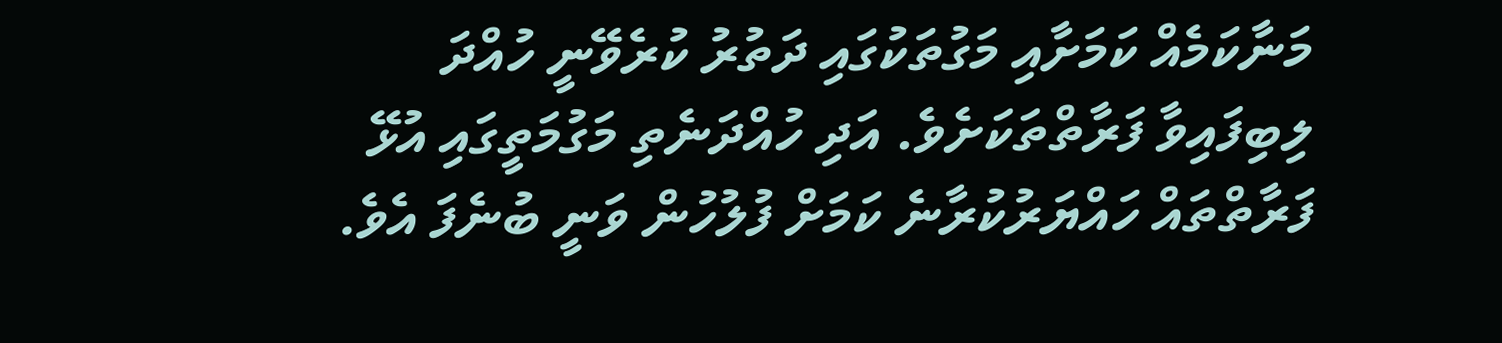މަނާކަމެއް ކަމަށާއި މަގުތަކުގައި ދަތުރު ކުރެވޭނީ ހުއްދަ ލިބިފައިވާ ފަރާތްތަކަށެވެ. އަދި ހުއްދަނެތި މަގުމަތީގައި އުޅޭ ފަރާތްތައް ހައްޔަރުކުރާނެ ކަމަށް ފުލުހުން ވަނީ ބުނެފަ އެވެ.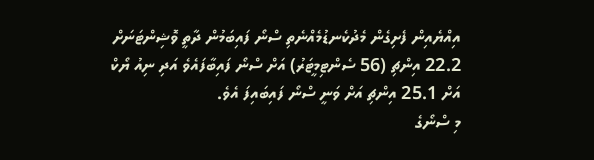އިއްޔެއިން ފެށިގެން މެދުކެނޑުމެއްނެތި ސްނޯ ފައިބަމުން ދާތީ ވޮޝިންޓަނަށް 22.2 އިންޗި (56 ސެންޓިމީޓަރު) އަށް ސްނޯ ފައިބާފައެވެ އަދި ނިއު ޔޯކް އަށް 25.1 އިންޗި އަށް ވަނީ ސްނޯ ފައިބައިފަ އެވެ.
މި ސްނޯގެ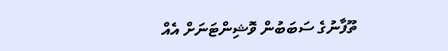ތޫފާނުގެ ސަބަބުން ވޮޝިންޓަނަށް އެއް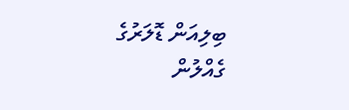ބިލިއަން ޑޮލަރުގެ ގެއްލުން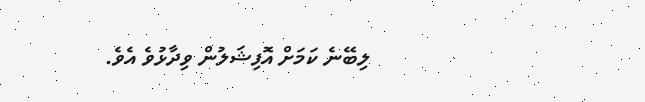ލިބޭނެ ކަމަށް އޮފިޝަލުން ވިދާޅުވެ އެވެ.